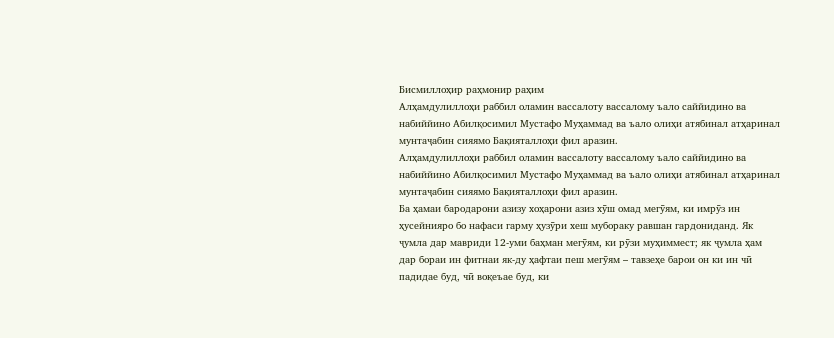Бисмиллоҳир раҳмонир раҳим
Алҳамдулиллоҳи раббил оламин вассалоту вассалому ъало саййидино ва набиййино Абилқосимил Мустафо Муҳаммад ва ъало олиҳи атябинал атҳаринал мунтаҷабин сияямо Бақияталлоҳи фил аразин.
Алҳамдулиллоҳи раббил оламин вассалоту вассалому ъало саййидино ва набиййино Абилқосимил Мустафо Муҳаммад ва ъало олиҳи атябинал атҳаринал мунтаҷабин сияямо Бақияталлоҳи фил аразин.
Ба ҳамаи бародарони азизу хоҳарони азиз хӯш омад мегӯям, ки имрӯз ин ҳусейнияро бо нафаси гарму ҳузӯри хеш мубораку равшан гардониданд. Як ҷумла дар мавриди 12-уми баҳман мегӯям, ки рӯзи муҳиммест; як ҷумла ҳам дар бораи ин фитнаи як-ду ҳафтаи пеш мегӯям – тавзеҳе барои он ки ин чӣ падидае буд, чӣ воқеъае буд, ки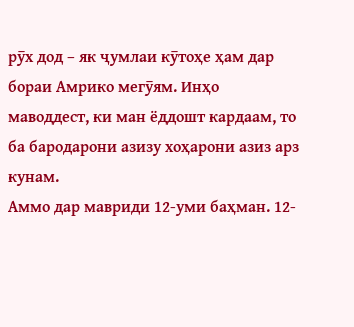рӯх дод – як ҷумлаи кӯтоҳе ҳам дар бораи Амрико мегӯям. Инҳо маводдест, ки ман ёддошт кардаам, то ба бародарони азизу хоҳарони азиз арз кунам.
Аммо дар мавриди 12-уми баҳман. 12-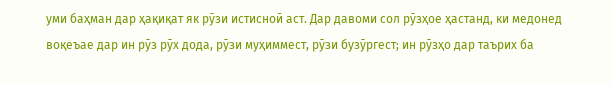уми баҳман дар ҳақиқат як рӯзи истисноӣ аст. Дар давоми сол рӯзҳое ҳастанд, ки медонед воқеъае дар ин рӯз рӯх дода, рӯзи муҳиммест, рӯзи бузӯргест; ин рӯзҳо дар таърих ба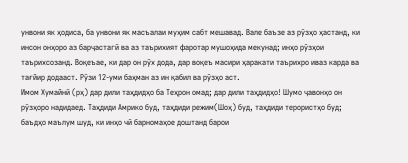унвони як ҳодиса, ба унвони як масъалаи муҳим сабт мешавад. Вале баъзе аз рӯзҳо ҳастанд, ки инсон онҳоро аз барҷастагӣ ва аз таърихият фаротар мушоҳида мекунад; инҳо рӯзҳои таърихсозанд. Воқеъае, ки дар он рӯх дода, дар воқеъ масири ҳаракати таърихро иваз карда ва тағйир додааст. Рӯзи 12-уми баҳман аз ин қабил ва рӯзҳо аст.
Имом Хумайнӣ (рҳ) дар дили таҳдидҳо ба Теҳрон омад; дар дили таҳдидҳо! Шумо ҷавонҳо он рӯзҳоро надидаед. Таҳдиди Амрико буд, таҳдиди режим(Шоҳ) буд, таҳдиди терористҳо буд; баъдҳо маълум шуд, ки инҳо чӣ барномаҳое доштанд барои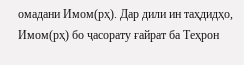омадани Имом(рҳ). Дар дили ин таҳдидҳо, Имом(рҳ) бо ҷасорату ғайрат ба Теҳрон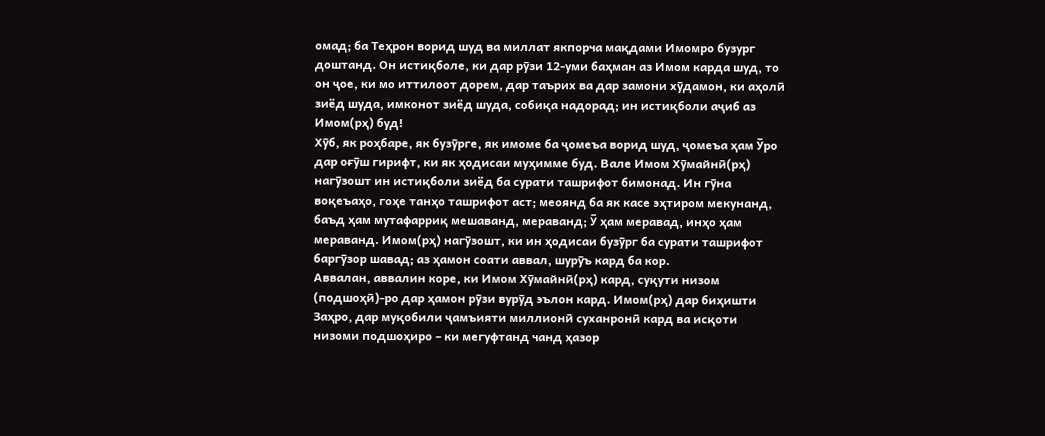омад; ба Теҳрон ворид шуд ва миллат якпорча мақдами Имомро бузург доштанд. Он истиқболе, ки дар рӯзи 12-уми баҳман аз Имом карда шуд, то он ҷое, ки мо иттилоот дорем, дар таърих ва дар замони хӯдамон, ки аҳолӣ зиёд шуда, имконот зиёд шуда, собиқа надорад; ин истиқболи аҷиб аз Имом(рҳ) буд!
Хӯб, як роҳбаре, як бузӯрге, як имоме ба ҷомеъа ворид шуд, ҷомеъа ҳам Ӯро дар оғӯш гирифт, ки як ҳодисаи муҳимме буд. Вале Имом Хӯмайнӣ(рҳ) нагӯзошт ин истиқболи зиёд ба сурати ташрифот бимонад. Ин гӯна воқеъаҳо, гоҳе танҳо ташрифот аст; меоянд ба як касе эҳтиром мекунанд, баъд ҳам мутафарриқ мешаванд, мераванд; Ӯ ҳам меравад, инҳо ҳам мераванд. Имом(рҳ) нагӯзошт, ки ин ҳодисаи бузӯрг ба сурати ташрифот баргӯзор шавад; аз ҳамон соати аввал, шурӯъ кард ба кор.
Аввалан, аввалин коре, ки Имом Хӯмайнӣ(рҳ) кард, суқути низом (подшоҳӣ)-ро дар ҳамон рӯзи вурӯд эълон кард. Имом(рҳ) дар биҳишти Заҳро, дар муқобили ҷамъияти миллионӣ суханронӣ кард ва исқоти низоми подшоҳиро – ки мегуфтанд чанд ҳазор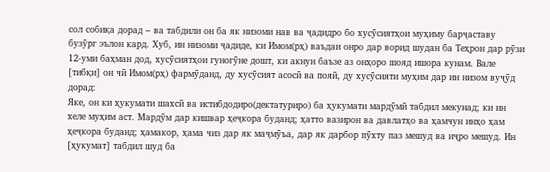сол собиқа дорад – ва табдили он ба як низоми нав ва ҷадидро бо хусӯсиятҳои муҳиму барҷаставу бузӯрг эълон кард. Хуб, ин низоми ҷадиде, ки Имом(рҳ) ваъдаи онро дар ворид шудан ба Теҳрон дар рӯзи 12-уми баҳман дод, хусӯсиятҳои гуногӯне дошт, ки акнун баъзе аз онҳоро шояд ишора кунам. Вале [тибқи] он чӣ Имом(рҳ) фармӯданд, ду хусӯсият асосӣ ва пояӣ, ду хусӯсияти муҳим дар ин низом вуҷӯд дорад:
Яке, он ки ҳукумати шахсӣ ва истибдодиро(дектатуриро) ба ҳукумати мардӯмӣ табдил мекунад; ки ин хеле муҳим аст. Мардӯм дар кишвар ҳеҷкора буданд; ҳатто вазирон ва давлатҳо ва ҳамчун инҳо ҳам ҳеҷкора буданд; ҳамакор, ҳама чиз дар як маҷмӯъа, дар як дарбор пӯхту паз мешуд ва иҷро мешуд. Ин [ҳукумат] табдил шуд ба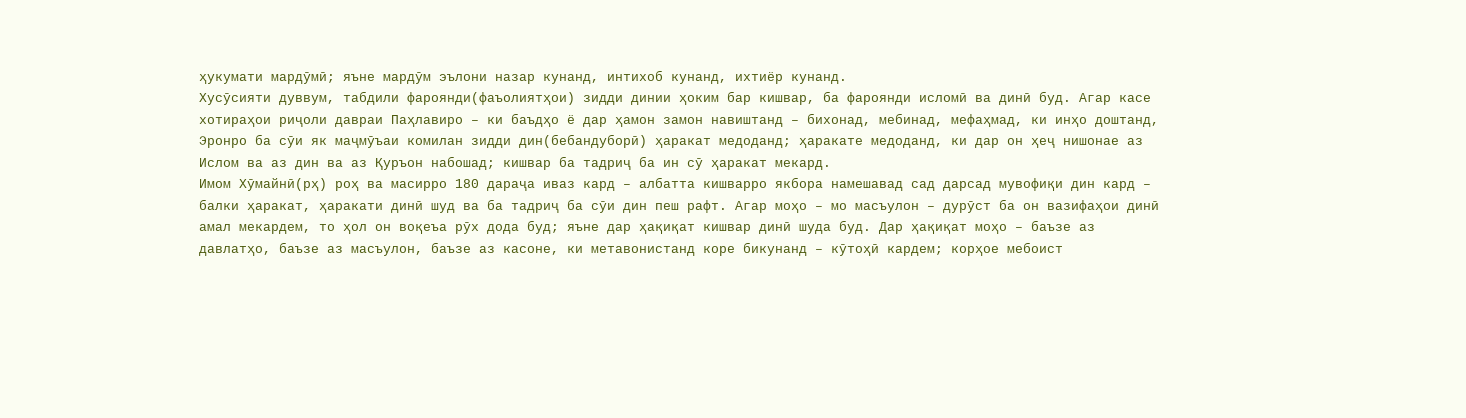ҳукумати мардӯмӣ; яъне мардӯм эълони назар кунанд, интихоб кунанд, ихтиёр кунанд.
Хусӯсияти дуввум, табдили фароянди(фаъолиятҳои) зидди динии ҳоким бар кишвар, ба фароянди исломӣ ва динӣ буд. Агар касе хотираҳои риҷоли давраи Паҳлавиро – ки баъдҳо ё дар ҳамон замон навиштанд – бихонад, мебинад, мефаҳмад, ки инҳо доштанд, Эронро ба сӯи як маҷмӯъаи комилан зидди дин(бебандуборӣ) ҳаракат медоданд; ҳаракате медоданд, ки дар он ҳеҷ нишонае аз Ислом ва аз дин ва аз Қуръон набошад; кишвар ба тадриҷ ба ин сӯ ҳаракат мекард.
Имом Хӯмайнӣ(рҳ) роҳ ва масирро 180 дараҷа иваз кард – албатта кишварро якбора намешавад сад дарсад мувофиқи дин кард – балки ҳаракат, ҳаракати динӣ шуд ва ба тадриҷ ба сӯи дин пеш рафт. Агар моҳо – мо масъулон – дурӯст ба он вазифаҳои динӣ амал мекардем, то ҳол он воқеъа рӯх дода буд; яъне дар ҳақиқат кишвар динӣ шуда буд. Дар ҳақиқат моҳо – баъзе аз давлатҳо, баъзе аз масъулон, баъзе аз касоне, ки метавонистанд коре бикунанд – кӯтоҳӣ кардем; корҳое мебоист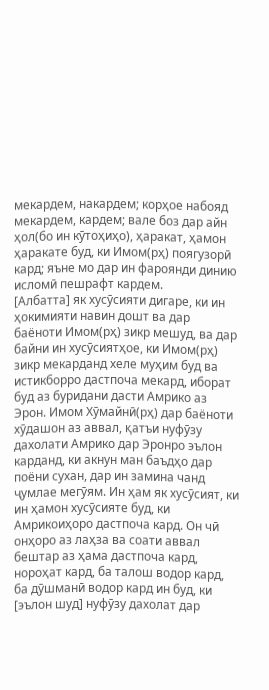мекардем, накардем; корҳое набояд мекардем, кардем; вале боз дар айн ҳол(бо ин кӯтоҳиҳо), ҳаракат, ҳамон ҳаракате буд, ки Имом(рҳ) поягузорӣ кард; яъне мо дар ин фароянди динию исломӣ пешрафт кардем.
[Албатта] як хусӯсияти дигаре, ки ин ҳокимияти навин дошт ва дар баёноти Имом(рҳ) зикр мешуд, ва дар байни ин хусӯсиятҳое, ки Имом(рҳ) зикр мекарданд хеле муҳим буд ва истикборро дастпоча мекард, иборат буд аз буридани дасти Амрико аз Эрон. Имом Хӯмайнӣ(рҳ) дар баёноти хӯдашон аз аввал, қатъи нуфӯзу дахолати Амрико дар Эронро эълон карданд, ки акнун ман баъдҳо дар поёни сухан, дар ин замина чанд ҷумлае мегӯям. Ин ҳам як хусӯсият, ки ин ҳамон хусӯсияте буд, ки Амрикоиҳоро дастпоча кард. Он чӣ онҳоро аз лаҳза ва соати аввал бештар аз ҳама дастпоча кард, нороҳат кард, ба талош водор кард, ба дӯшманӣ водор кард ин буд, ки [эълон шуд] нуфӯзу дахолат дар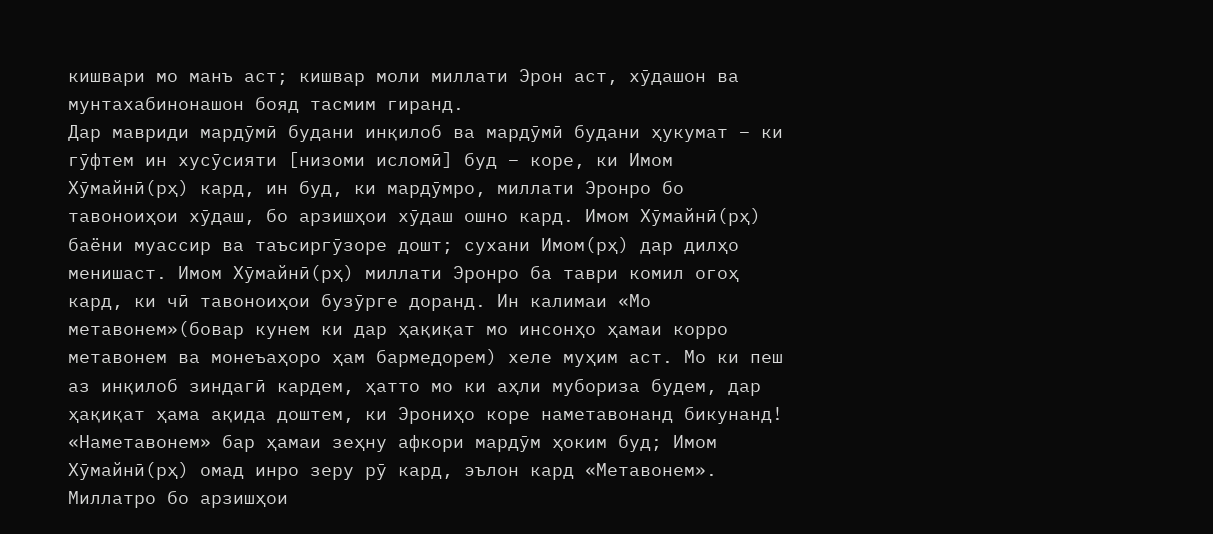кишвари мо манъ аст; кишвар моли миллати Эрон аст, хӯдашон ва мунтахабинонашон бояд тасмим гиранд.
Дар мавриди мардӯмӣ будани инқилоб ва мардӯмӣ будани ҳукумат – ки гӯфтем ин хусӯсияти [низоми исломӣ] буд – коре, ки Имом Хӯмайнӣ(рҳ) кард, ин буд, ки мардӯмро, миллати Эронро бо тавоноиҳои хӯдаш, бо арзишҳои хӯдаш ошно кард. Имом Хӯмайнӣ(рҳ) баёни муассир ва таъсиргӯзоре дошт; сухани Имом(рҳ) дар дилҳо менишаст. Имом Хӯмайнӣ(рҳ) миллати Эронро ба таври комил огоҳ кард, ки чӣ тавоноиҳои бузӯрге доранд. Ин калимаи «Мо метавонем»(бовар кунем ки дар ҳақиқат мо инсонҳо ҳамаи корро метавонем ва монеъаҳоро ҳам бармедорем) хеле муҳим аст. Мо ки пеш аз инқилоб зиндагӣ кардем, ҳатто мо ки аҳли мубориза будем, дар ҳақиқат ҳама ақида доштем, ки Эрониҳо коре наметавонанд бикунанд! «Наметавонем» бар ҳамаи зеҳну афкори мардӯм ҳоким буд; Имом Хӯмайнӣ(рҳ) омад инро зеру рӯ кард, эълон кард «Метавонем». Миллатро бо арзишҳои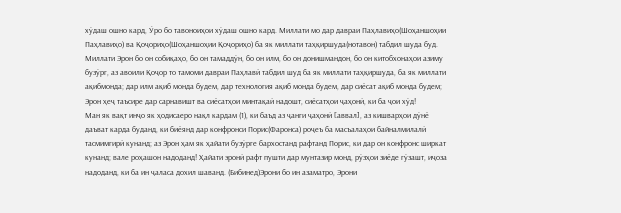хӯдаш ошно кард, Ӯро бо тавоноиҳои хӯдаш ошно кард. Миллати мо дар давраи Паҳлавиҳо(Шоҳаншоҳии Паҳлавиҳо) ва Қоҷориҳо(Шоҳаншоҳии Қоҷориҳо) ба як миллати таҳқиршуда(нотавон) табдил шуда буд. Миллати Эрон бо он собиқаҳо, бо он тамаддӯн, бо он илм, бо он донишмандон, бо он китобхонаҳои азиму бузӯрг, аз авоили Қоҷор то тамоми давраи Паҳлавӣ табдил шуд ба як миллати таҳқиршуда, ба як миллати ақибмонда; дар илм ақиб монда будем, дар технология ақиб монда будем, дар сиёсат ақиб монда будем; Эрон ҳеҷ таъсире дар сарнавишт ва сиёсатҳои минтақаӣ надошт, сиёсатҳои ҷаҳонӣ, ки ба ҷои хӯд!
Ман як вақт инҷо як ҳодисаеро нақл кардам (1), ки баъд аз ҷанги ҷаҳонӣ [аввал], аз кишварҳои дӯнё даъват карда буданд, ки биёянд дар конфронси Порис(Фаронса) роҷеъ ба масъалаҳои байналмилалӣ тасмимгирӣ кунанд; аз Эрон ҳам як ҳайати бузӯрге бархостанд рафтанд Порис, ки дар он конфронс ширкат кунанд; вале роҳашон надоданд! Ҳайати эронӣ рафт пушти дар мунтазир монд, рӯзҳои зиёде гӯзашт, иҷоза надоданд, ки ба ин ҷаласа дохил шаванд. (Бибинед)Эрони бо ин азаматро, Эрони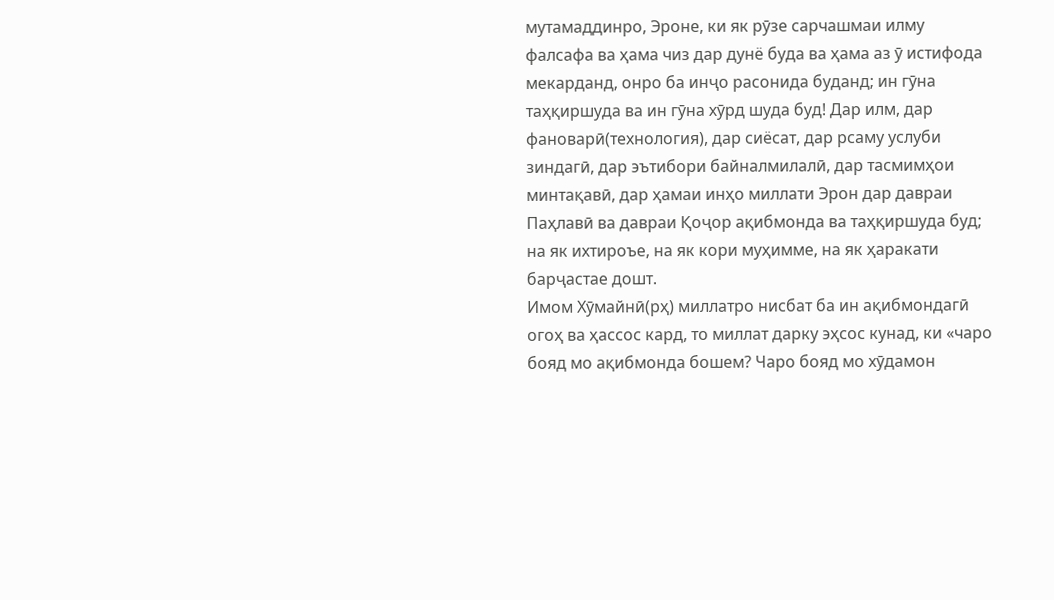мутамаддинро, Эроне, ки як рӯзе сарчашмаи илму фалсафа ва ҳама чиз дар дунё буда ва ҳама аз ӯ истифода мекарданд, онро ба инҷо расонида буданд; ин гӯна таҳқиршуда ва ин гӯна хӯрд шуда буд! Дар илм, дар фановарӣ(технология), дар сиёсат, дар рсаму услуби зиндагӣ, дар эътибори байналмилалӣ, дар тасмимҳои минтақавӣ, дар ҳамаи инҳо миллати Эрон дар давраи Паҳлавӣ ва давраи Қоҷор ақибмонда ва таҳқиршуда буд; на як ихтироъе, на як кори муҳимме, на як ҳаракати барҷастае дошт.
Имом Хӯмайнӣ(рҳ) миллатро нисбат ба ин ақибмондагӣ огоҳ ва ҳассос кард, то миллат дарку эҳсос кунад, ки «чаро бояд мо ақибмонда бошем? Чаро бояд мо хӯдамон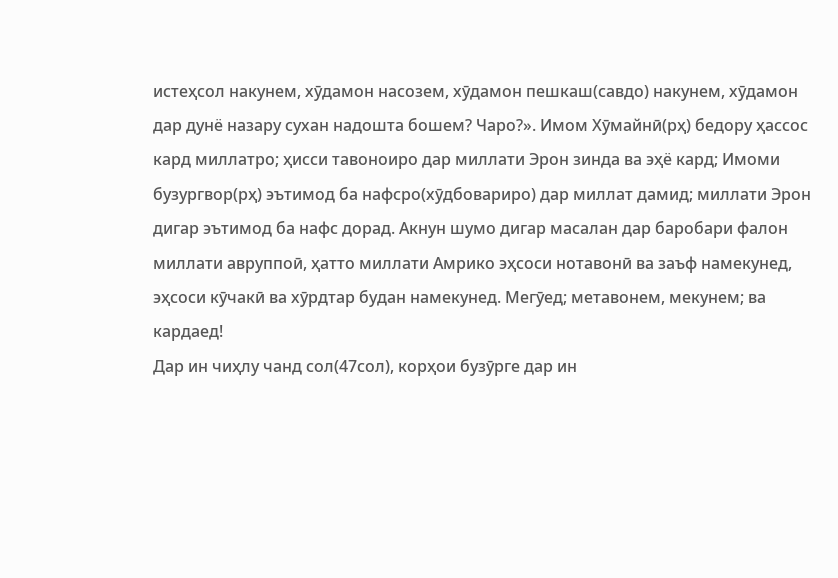истеҳсол накунем, хӯдамон насозем, хӯдамон пешкаш(савдо) накунем, хӯдамон дар дунё назару сухан надошта бошем? Чаро?». Имом Хӯмайнӣ(рҳ) бедору ҳассос кард миллатро; ҳисси тавоноиро дар миллати Эрон зинда ва эҳё кард; Имоми бузургвор(рҳ) эътимод ба нафсро(хӯдбовариро) дар миллат дамид; миллати Эрон дигар эътимод ба нафс дорад. Акнун шумо дигар масалан дар баробари фалон миллати авруппоӣ, ҳатто миллати Амрико эҳсоси нотавонӣ ва заъф намекунед, эҳсоси кӯчакӣ ва хӯрдтар будан намекунед. Мегӯед; метавонем, мекунем; ва кардаед!
Дар ин чиҳлу чанд сол(47сол), корҳои бузӯрге дар ин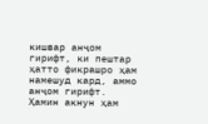кишвар анҷом гирифт, ки пештар ҳатто фикрашро ҳам намешуд кард, аммо анҷом гирифт. Ҳамин акнун ҳам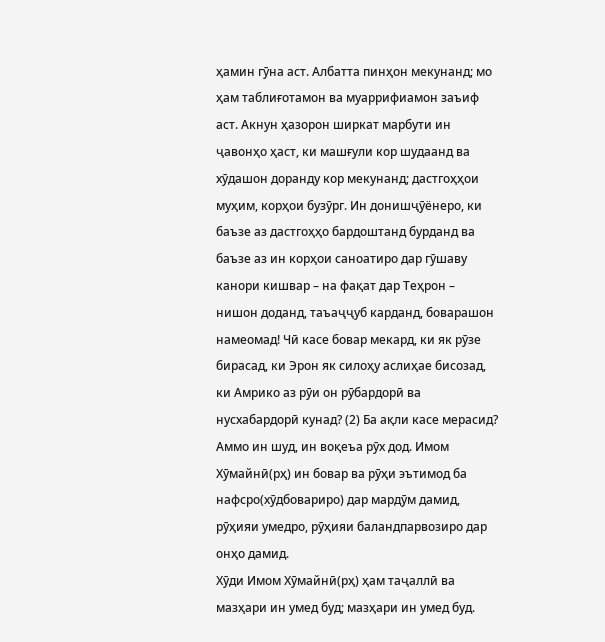ҳамин гӯна аст. Албатта пинҳон мекунанд; мо ҳам таблиғотамон ва муаррифиамон заъиф аст. Акнун ҳазорон ширкат марбути ин ҷавонҳо ҳаст, ки машғули кор шудаанд ва хӯдашон доранду кор мекунанд; дастгоҳҳои муҳим, корҳои бузӯрг. Ин донишҷӯёнеро, ки баъзе аз дастгоҳҳо бардоштанд бурданд ва баъзе аз ин корҳои саноатиро дар гӯшаву канори кишвар – на фақат дар Теҳрон – нишон доданд, таъаҷҷуб карданд, боварашон намеомад! Чӣ касе бовар мекард, ки як рӯзе бирасад, ки Эрон як силоҳу аслиҳае бисозад, ки Амрико аз рӯи он рӯбардорӣ ва нусхабардорӣ кунад? (2) Ба ақли касе мерасид? Аммо ин шуд, ин воқеъа рӯх дод. Имом Хӯмайнӣ(рҳ) ин бовар ва рӯҳи эътимод ба нафсро(хӯдбовариро) дар мардӯм дамид, рӯҳияи умедро, рӯҳияи баландпарвозиро дар онҳо дамид.
Хӯди Имом Хӯмайнӣ(рҳ) ҳам таҷаллӣ ва мазҳари ин умед буд; мазҳари ин умед буд.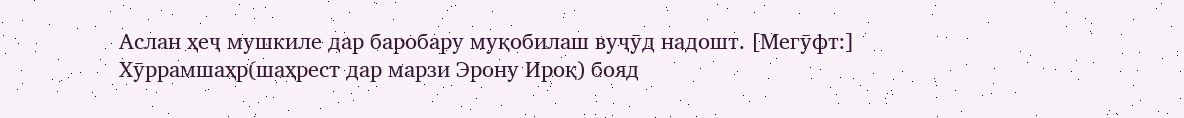Аслан ҳеҷ мушкиле дар баробару муқобилаш вуҷӯд надошт. [Мегӯфт:] Хӯррамшаҳр(шаҳрест дар марзи Эрону Ироқ) бояд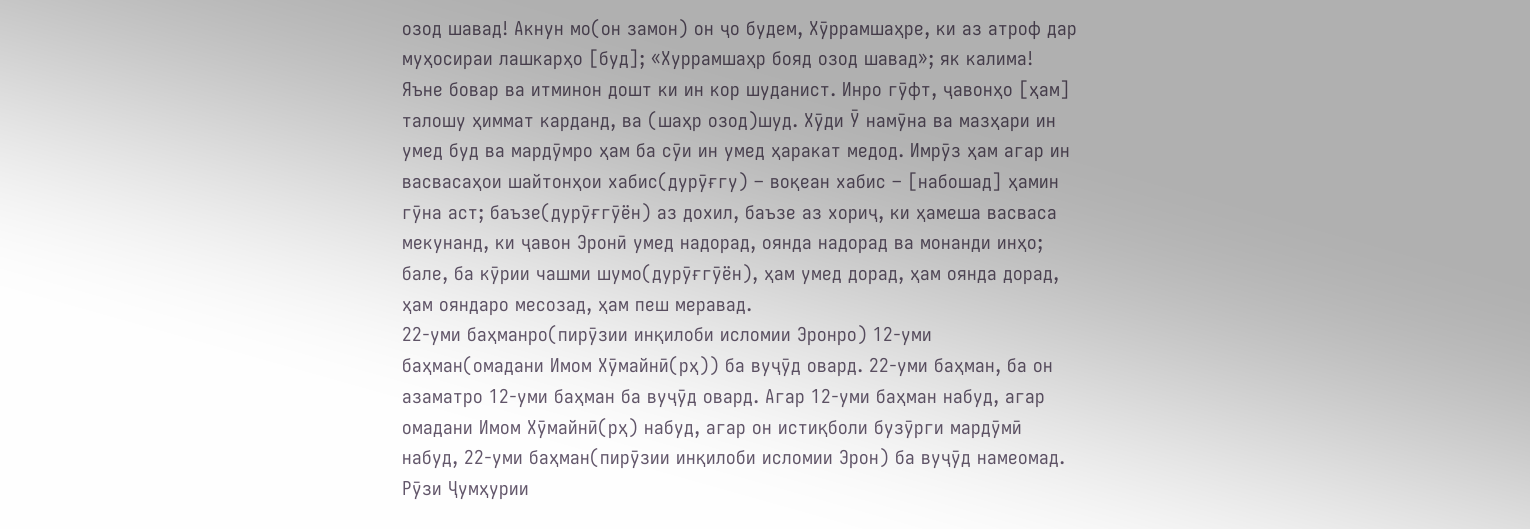озод шавад! Акнун мо(он замон) он ҷо будем, Хӯррамшаҳре, ки аз атроф дар муҳосираи лашкарҳо [буд]; «Хуррамшаҳр бояд озод шавад»; як калима! Яъне бовар ва итминон дошт ки ин кор шуданист. Инро гӯфт, ҷавонҳо [ҳам] талошу ҳиммат карданд, ва (шаҳр озод)шуд. Хӯди Ӯ намӯна ва мазҳари ин умед буд ва мардӯмро ҳам ба сӯи ин умед ҳаракат медод. Имрӯз ҳам агар ин васвасаҳои шайтонҳои хабис(дурӯғгу) – воқеан хабис – [набошад] ҳамин гӯна аст; баъзе(дурӯғгӯён) аз дохил, баъзе аз хориҷ, ки ҳамеша васваса мекунанд, ки ҷавон Эронӣ умед надорад, оянда надорад ва монанди инҳо; бале, ба кӯрии чашми шумо(дурӯғгӯён), ҳам умед дорад, ҳам оянда дорад, ҳам ояндаро месозад, ҳам пеш меравад.
22-уми баҳманро(пирӯзии инқилоби исломии Эронро) 12-уми баҳман(омадани Имом Хӯмайнӣ(рҳ)) ба вуҷӯд овард. 22-уми баҳман, ба он азаматро 12-уми баҳман ба вуҷӯд овард. Агар 12-уми баҳман набуд, агар омадани Имом Хӯмайнӣ(рҳ) набуд, агар он истиқболи бузӯрги мардӯмӣ набуд, 22-уми баҳман(пирӯзии инқилоби исломии Эрон) ба вуҷӯд намеомад. Рӯзи Ҷумҳурии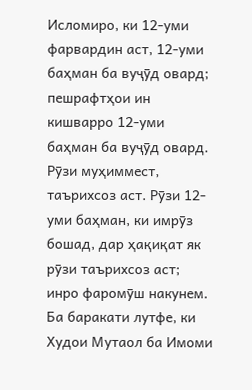Исломиро, ки 12-уми фарвардин аст, 12-уми баҳман ба вуҷӯд овард; пешрафтҳои ин кишварро 12-уми баҳман ба вуҷӯд овард. Рӯзи муҳиммест, таърихсоз аст. Рӯзи 12-уми баҳман, ки имрӯз бошад, дар ҳақиқат як рӯзи таърихсоз аст; инро фаромӯш накунем. Ба баракати лутфе, ки Худои Мутаол ба Имоми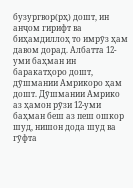бузургвор(рҳ) дошт, ин анҷом гирифт ва биҳамдиллоҳ то имрӯз ҳам давом дорад. Албатта 12-уми баҳман ин баракатҳоро дошт, дӯшмании Амрикоро ҳам дошт. Дӯшмании Амрико аз ҳамон рӯзи 12-уми баҳман беш аз пеш ошкор шуд, нишон дода шуд ва гӯфта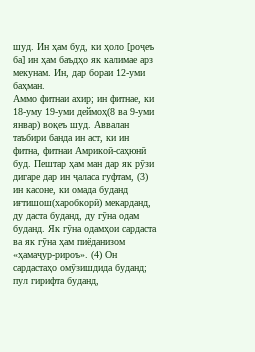шуд. Ин ҳам буд, ки ҳоло [роҷеъ ба] ин ҳам баъдҳо як калимае арз мекунам. Ин, дар бораи 12-уми баҳман.
Аммо фитнаи ахир; ин фитнае, ки 18-уму 19-уми деймоҳ(8 ва 9-уми январ) воқеъ шуд. Аввалан таъбири банда ин аст, ки ин фитна, фитнаи Амрикоӣ-саҳюнӣ буд. Пештар ҳам ман дар як рӯзи дигаре дар ин ҷаласа гуфтам, (3) ин касоне, ки омада буданд иғтишош(харобкорӣ) мекарданд, ду даста буданд, ду гӯна одам буданд. Як гӯна одамҳои сардаста ва як гӯна ҳам пиёданизом «ҳамаҷур-рироъ». (4) Он сардастаҳо омӯзишдида буданд; пул гирифта буданд,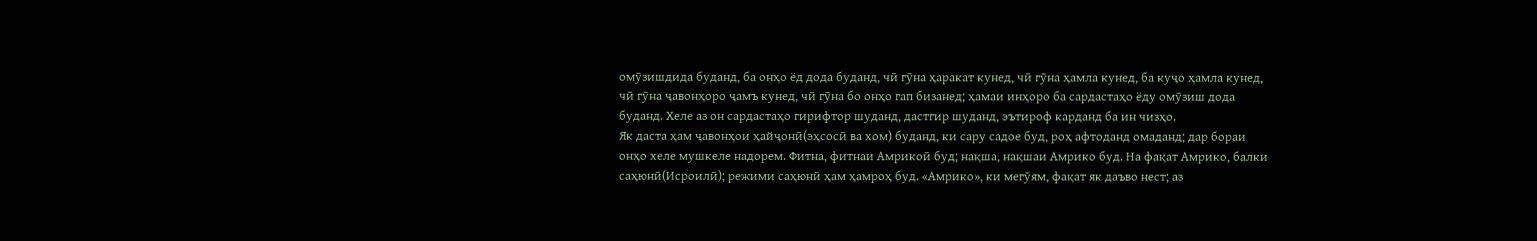омӯзишдида буданд, ба онҳо ёд дода буданд, чӣ гӯна ҳаракат кунед, чӣ гӯна ҳамла кунед, ба куҷо ҳамла кунед, чӣ гӯна ҷавонҳоро ҷамъ кунед, чӣ гӯна бо онҳо гап бизанед; ҳамаи инҳоро ба сардастаҳо ёду омӯзиш дода буданд. Хеле аз он сардастаҳо гирифтор шуданд, дастгир шуданд, эътироф карданд ба ин чизҳо.
Як даста ҳам ҷавонҳои ҳайҷонӣ(эҳсосӣ ва хом) буданд, ки сару садое буд, роҳ афтоданд омаданд; дар бораи онҳо хеле мушкеле надорем. Фитна, фитнаи Амрикоӣ буд; нақша, нақшаи Амрико буд. На фақат Амрико, балки саҳюнӣ(Исроилӣ); режими саҳюнӣ ҳам ҳамроҳ буд. «Амрико», ки мегӯям, фақат як даъво нест; аз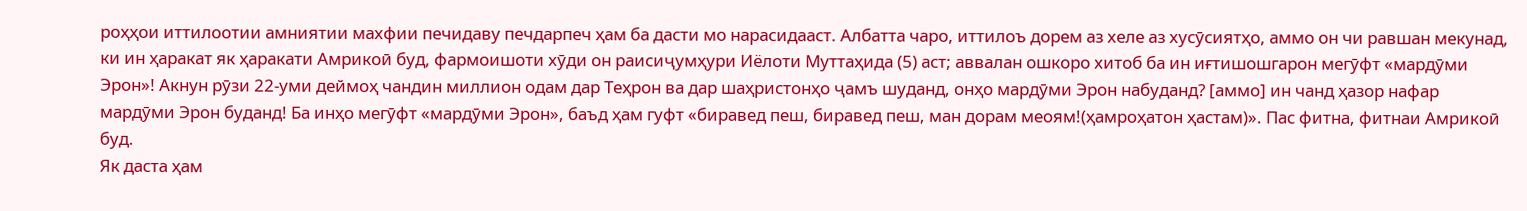роҳҳои иттилоотии амниятии махфии печидаву печдарпеч ҳам ба дасти мо нарасидааст. Албатта чаро, иттилоъ дорем аз хеле аз хусӯсиятҳо, аммо он чи равшан мекунад, ки ин ҳаракат як ҳаракати Амрикоӣ буд, фармоишоти хӯди он раисиҷумҳури Иёлоти Муттаҳида (5) аст; аввалан ошкоро хитоб ба ин иғтишошгарон мегӯфт «мардӯми Эрон»! Акнун рӯзи 22-уми деймоҳ чандин миллион одам дар Теҳрон ва дар шаҳристонҳо ҷамъ шуданд, онҳо мардӯми Эрон набуданд? [аммо] ин чанд ҳазор нафар мардӯми Эрон буданд! Ба инҳо мегӯфт «мардӯми Эрон», баъд ҳам гуфт «биравед пеш, биравед пеш, ман дорам меоям!(ҳамроҳатон ҳастам)». Пас фитна, фитнаи Амрикоӣ буд.
Як даста ҳам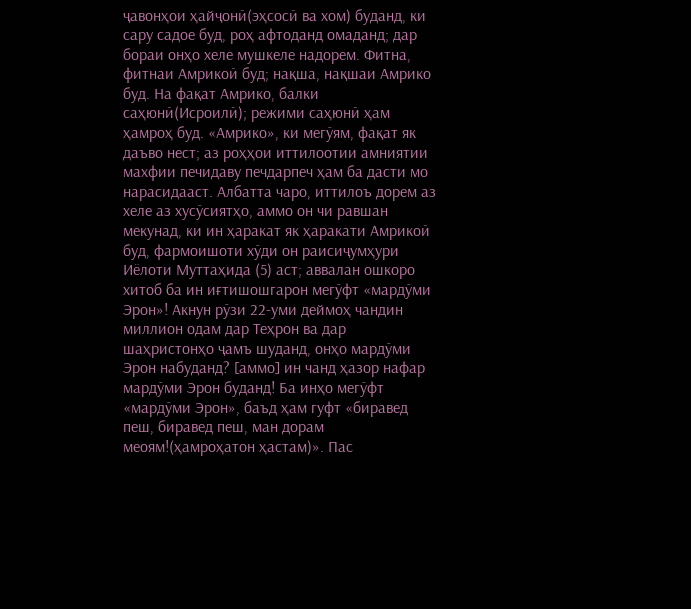ҷавонҳои ҳайҷонӣ(эҳсосӣ ва хом) буданд, ки сару садое буд, роҳ афтоданд омаданд; дар бораи онҳо хеле мушкеле надорем. Фитна, фитнаи Амрикоӣ буд; нақша, нақшаи Амрико буд. На фақат Амрико, балки саҳюнӣ(Исроилӣ); режими саҳюнӣ ҳам ҳамроҳ буд. «Амрико», ки мегӯям, фақат як даъво нест; аз роҳҳои иттилоотии амниятии махфии печидаву печдарпеч ҳам ба дасти мо нарасидааст. Албатта чаро, иттилоъ дорем аз хеле аз хусӯсиятҳо, аммо он чи равшан мекунад, ки ин ҳаракат як ҳаракати Амрикоӣ буд, фармоишоти хӯди он раисиҷумҳури Иёлоти Муттаҳида (5) аст; аввалан ошкоро хитоб ба ин иғтишошгарон мегӯфт «мардӯми Эрон»! Акнун рӯзи 22-уми деймоҳ чандин миллион одам дар Теҳрон ва дар шаҳристонҳо ҷамъ шуданд, онҳо мардӯми Эрон набуданд? [аммо] ин чанд ҳазор нафар мардӯми Эрон буданд! Ба инҳо мегӯфт «мардӯми Эрон», баъд ҳам гуфт «биравед пеш, биравед пеш, ман дорам меоям!(ҳамроҳатон ҳастам)». Пас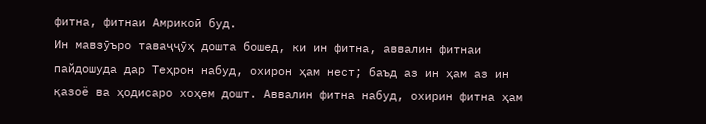фитна, фитнаи Амрикоӣ буд.
Ин мавзӯъро таваҷҷӯҳ дошта бошед, ки ин фитна, аввалин фитнаи пайдошуда дар Теҳрон набуд, охирон ҳам нест; баъд аз ин ҳам аз ин қазоё ва ҳодисаро хоҳем дошт. Аввалин фитна набуд, охирин фитна ҳам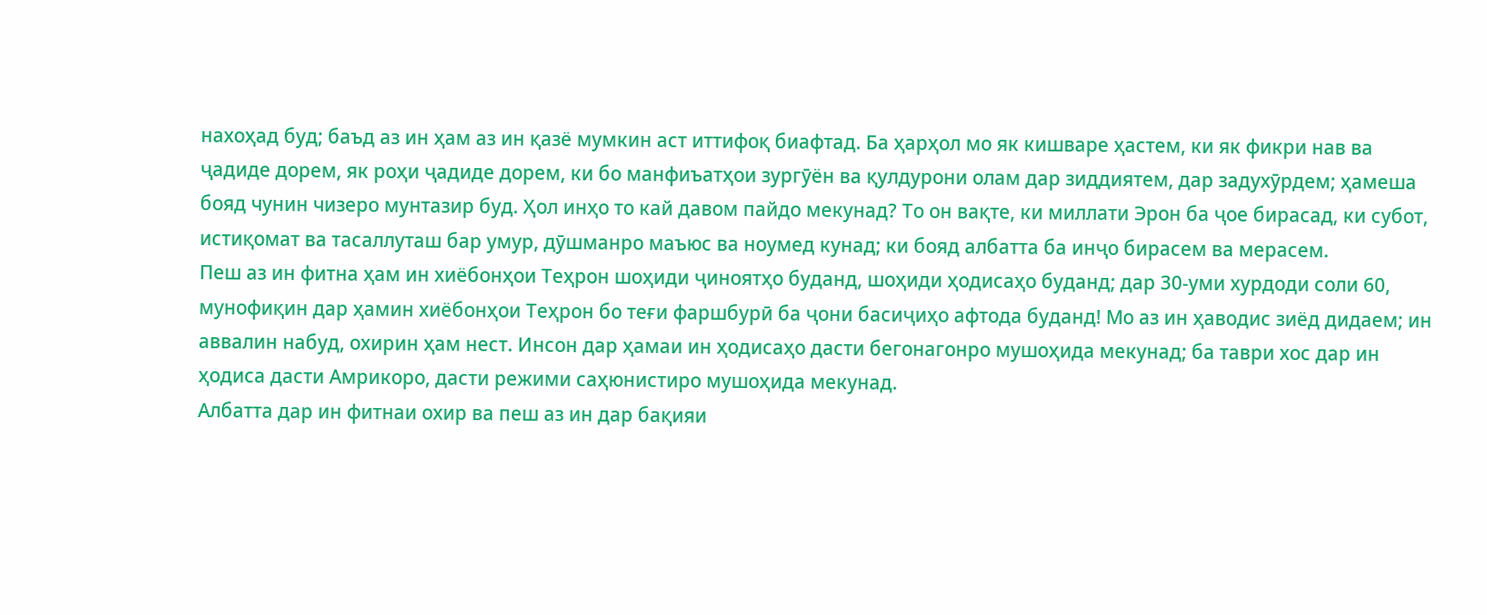нахоҳад буд; баъд аз ин ҳам аз ин қазё мумкин аст иттифоқ биафтад. Ба ҳарҳол мо як кишваре ҳастем, ки як фикри нав ва ҷадиде дорем, як роҳи ҷадиде дорем, ки бо манфиъатҳои зургӯён ва қулдурони олам дар зиддиятем, дар задухӯрдем; ҳамеша бояд чунин чизеро мунтазир буд. Ҳол инҳо то кай давом пайдо мекунад? То он вақте, ки миллати Эрон ба ҷое бирасад, ки субот, истиқомат ва тасаллуташ бар умур, дӯшманро маъюс ва ноумед кунад; ки бояд албатта ба инҷо бирасем ва мерасем.
Пеш аз ин фитна ҳам ин хиёбонҳои Теҳрон шоҳиди ҷиноятҳо буданд, шоҳиди ҳодисаҳо буданд; дар 30-уми хурдоди соли 60, мунофиқин дар ҳамин хиёбонҳои Теҳрон бо теғи фаршбурӣ ба ҷони басиҷиҳо афтода буданд! Мо аз ин ҳаводис зиёд дидаем; ин аввалин набуд, охирин ҳам нест. Инсон дар ҳамаи ин ҳодисаҳо дасти бегонагонро мушоҳида мекунад; ба таври хос дар ин ҳодиса дасти Амрикоро, дасти режими саҳюнистиро мушоҳида мекунад.
Албатта дар ин фитнаи охир ва пеш аз ин дар бақияи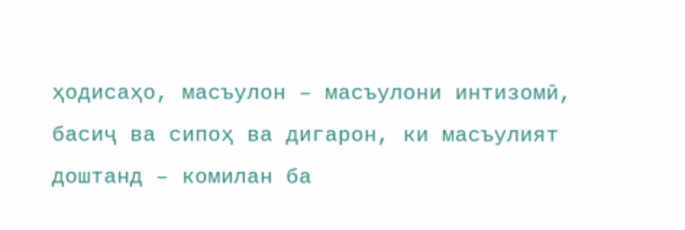ҳодисаҳо, масъулон – масъулони интизомӣ, басиҷ ва сипоҳ ва дигарон, ки масъулият доштанд – комилан ба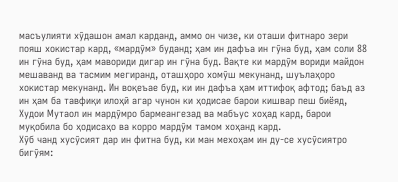масъулияти хӯдашон амал карданд, аммо он чизе, ки оташи фитнаро зери пояш хокистар кард, «мардӯм» буданд; ҳам ин дафъа ин гӯна буд, ҳам соли 88 ин гӯна буд, ҳам мавориди дигар ин гӯна буд. Вақте ки мардӯм вориди майдон мешаванд ва тасмим мегиранд, оташҳоро хомӯш мекунанд, шуълаҳоро хокистар мекунанд. Ин воқеъае буд, ки ин дафъа ҳам иттифоқ афтод; баъд аз ин ҳам ба тавфиқи илоҳӣ агар чунон ки ҳодисае барои кишвар пеш биёяд, Худои Мутаол ин мардӯмро бармеангезад ва мабъус хоҳад кард, барои муқобила бо ҳодисаҳо ва корро мардӯм тамом хоҳанд кард.
Хӯб чанд хусӯсият дар ин фитна буд, ки ман мехоҳам ин ду-се хусӯсиятро бигӯям: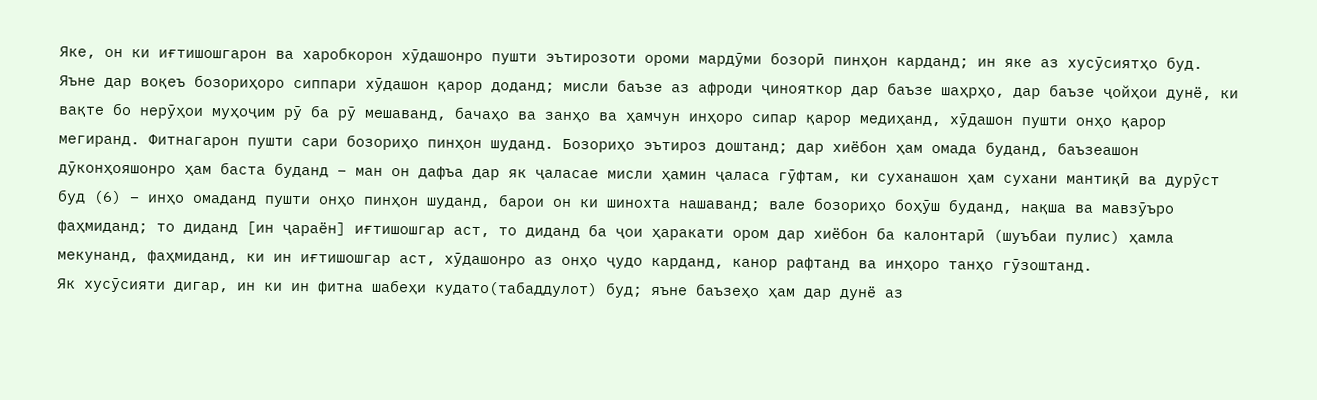Яке, он ки иғтишошгарон ва харобкорон хӯдашонро пушти эътирозоти ороми мардӯми бозорӣ пинҳон карданд; ин яке аз хусӯсиятҳо буд. Яъне дар воқеъ бозориҳоро сиппари хӯдашон қарор доданд; мисли баъзе аз афроди ҷинояткор дар баъзе шаҳрҳо, дар баъзе ҷойҳои дунё, ки вақте бо нерӯҳои муҳоҷим рӯ ба рӯ мешаванд, бачаҳо ва занҳо ва ҳамчун инҳоро сипар қарор медиҳанд, хӯдашон пушти онҳо қарор мегиранд. Фитнагарон пушти сари бозориҳо пинҳон шуданд. Бозориҳо эътироз доштанд; дар хиёбон ҳам омада буданд, баъзеашон дӯконҳояшонро ҳам баста буданд – ман он дафъа дар як ҷаласае мисли ҳамин ҷаласа гӯфтам, ки суханашон ҳам сухани мантиқӣ ва дурӯст буд (6) – инҳо омаданд пушти онҳо пинҳон шуданд, барои он ки шинохта нашаванд; вале бозориҳо боҳӯш буданд, нақша ва мавзӯъро фаҳмиданд; то диданд [ин ҷараён] иғтишошгар аст, то диданд ба ҷои ҳаракати ором дар хиёбон ба калонтарӣ (шуъбаи пулис) ҳамла мекунанд, фаҳмиданд, ки ин иғтишошгар аст, хӯдашонро аз онҳо ҷудо карданд, канор рафтанд ва инҳоро танҳо гӯзоштанд.
Як хусӯсияти дигар, ин ки ин фитна шабеҳи кудато(табаддулот) буд; яъне баъзеҳо ҳам дар дунё аз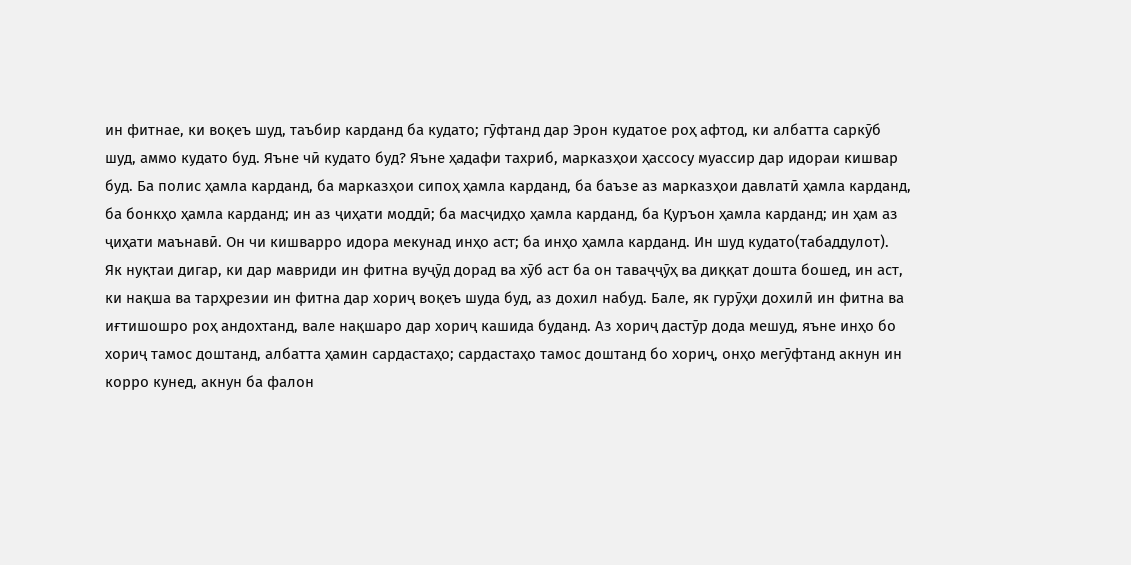ин фитнае, ки воқеъ шуд, таъбир карданд ба кудато; гӯфтанд дар Эрон кудатое роҳ афтод, ки албатта саркӯб шуд, аммо кудато буд. Яъне чӣ кудато буд? Яъне ҳадафи тахриб, марказҳои ҳассосу муассир дар идораи кишвар буд. Ба полис ҳамла карданд, ба марказҳои сипоҳ ҳамла карданд, ба баъзе аз марказҳои давлатӣ ҳамла карданд, ба бонкҳо ҳамла карданд; ин аз ҷиҳати моддӣ; ба масҷидҳо ҳамла карданд, ба Қуръон ҳамла карданд; ин ҳам аз ҷиҳати маънавӣ. Он чи кишварро идора мекунад инҳо аст; ба инҳо ҳамла карданд. Ин шуд кудато(табаддулот).
Як нуқтаи дигар, ки дар мавриди ин фитна вуҷӯд дорад ва хӯб аст ба он таваҷҷӯҳ ва диққат дошта бошед, ин аст, ки нақша ва тарҳрезии ин фитна дар хориҷ воқеъ шуда буд, аз дохил набуд. Бале, як гурӯҳи дохилӣ ин фитна ва иғтишошро роҳ андохтанд, вале нақшаро дар хориҷ кашида буданд. Аз хориҷ дастӯр дода мешуд, яъне инҳо бо хориҷ тамос доштанд, албатта ҳамин сардастаҳо; сардастаҳо тамос доштанд бо хориҷ, онҳо мегӯфтанд акнун ин корро кунед, акнун ба фалон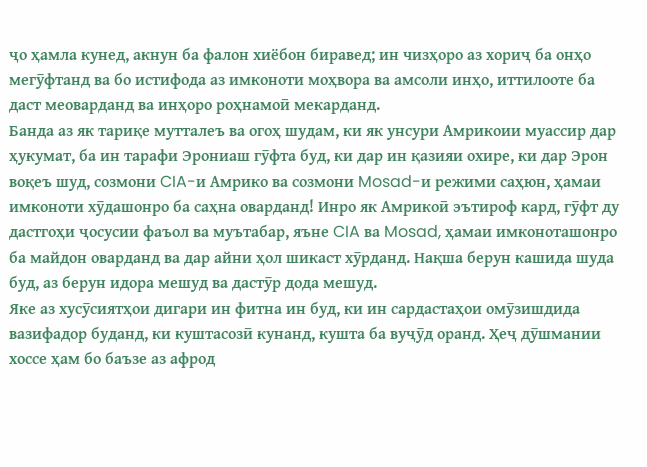ҷо ҳамла кунед, акнун ба фалон хиёбон биравед; ин чизҳоро аз хориҷ ба онҳо мегӯфтанд ва бо истифода аз имконоти моҳвора ва амсоли инҳо, иттилооте ба даст меоварданд ва инҳоро роҳнамоӣ мекарданд.
Банда аз як тариқе мутталеъ ва огоҳ шудам, ки як унсури Амрикоии муассир дар ҳукумат, ба ин тарафи Эрониаш гӯфта буд, ки дар ин қазияи охире, ки дар Эрон воқеъ шуд, созмони CIA-и Амрико ва созмони Mosad-и режими саҳюн, ҳамаи имконоти хӯдашонро ба саҳна оварданд! Инро як Амрикоӣ эътироф кард, гӯфт ду дастгоҳи ҷосусии фаъол ва муътабар, яъне CIA ва Mosad, ҳамаи имконоташонро ба майдон оварданд ва дар айни ҳол шикаст хӯрданд. Нақша берун кашида шуда буд, аз берун идора мешуд ва дастӯр дода мешуд.
Яке аз хусӯсиятҳои дигари ин фитна ин буд, ки ин сардастаҳои омӯзишдида вазифадор буданд, ки куштасозӣ кунанд, кушта ба вуҷӯд оранд. Ҳеҷ дӯшмании хоссе ҳам бо баъзе аз афрод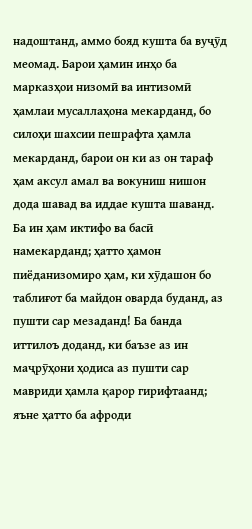надоштанд, аммо бояд кушта ба вуҷӯд меомад. Барои ҳамин инҳо ба марказҳои низомӣ ва интизомӣ ҳамлаи мусаллаҳона мекарданд, бо силоҳи шахсии пешрафта ҳамла мекарданд, барои он ки аз он тараф ҳам аксул амал ва вокуниш нишон дода шавад ва иддае кушта шаванд. Ба ин ҳам иктифо ва басӣ намекарданд; ҳатто ҳамон пиёданизомиро ҳам, ки хӯдашон бо таблиғот ба майдон оварда буданд, аз пушти сар мезаданд! Ба банда иттилоъ доданд, ки баъзе аз ин маҷрӯҳони ҳодиса аз пушти сар мавриди ҳамла қарор гирифтаанд; яъне ҳатто ба афроди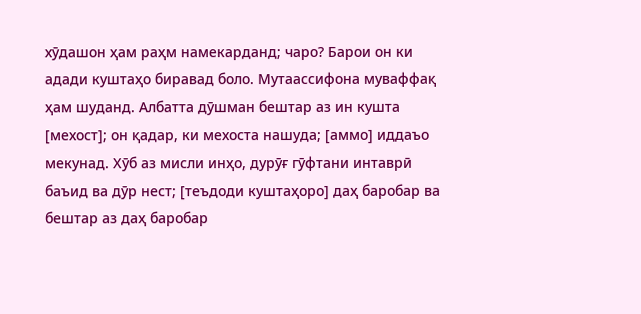хӯдашон ҳам раҳм намекарданд; чаро? Барои он ки адади куштаҳо биравад боло. Мутаассифона муваффақ ҳам шуданд. Албатта дӯшман бештар аз ин кушта [мехост]; он қадар, ки мехоста нашуда; [аммо] иддаъо мекунад. Хӯб аз мисли инҳо, дурӯғ гӯфтани интаврӣ баъид ва дӯр нест; [теъдоди куштаҳоро] даҳ баробар ва бештар аз даҳ баробар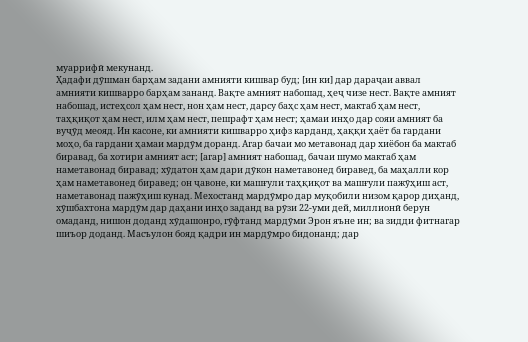муаррифӣ мекунанд.
Ҳадафи дӯшман барҳам задани амнияти кишвар буд; [ин ки] дар дараҷаи аввал амнияти кишварро барҳам зананд. Вақте амният набошад, ҳеҷ чизе нест. Вақте амният набошад, истеҳсол ҳам нест, нон ҳам нест, дарсу баҳс ҳам нест, мактаб ҳам нест, таҳқиқот ҳам нест, илм ҳам нест, пешрафт ҳам нест; ҳамаи инҳо дар сояи амният ба вуҷӯд меояд. Ин касоне, ки амнияти кишварро ҳифз карданд, ҳаққи ҳаёт ба гардани моҳо, ба гардани ҳамаи мардӯм доранд. Агар бачаи мо метавонад дар хиёбон ба мактаб биравад, ба хотири амният аст; [агар] амният набошад, бачаи шумо мактаб ҳам наметавонад биравад; хӯдатон ҳам дари дӯкон наметавонед биравед, ба маҳалли кор ҳам наметавонед биравед; он ҷавоне, ки машғули таҳқиқот ва машғули пажӯҳиш аст, наметавонад пажӯҳиш кунад. Мехостанд мардӯмро дар муқобили низом қарор диҳанд, хӯшбахтона мардӯм дар даҳани инҳо заданд ва рӯзи 22-уми дей, миллионӣ берун омаданд, нишон доданд хӯдашонро, гӯфтанд мардӯми Эрон яъне ин; ва зидди фитнагар шиъор доданд. Масъулон бояд қадри ин мардӯмро бидонанд; дар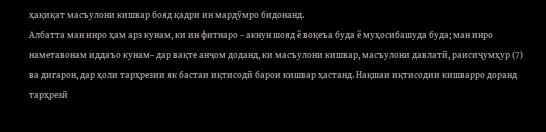ҳақиқат масъулони кишвар бояд қадри ин мардӯмро бидонанд.
Албатта ман инро ҳам арз кунам, ки ин фитнаро – акнун шояд ё воқеъа буда ё муҳосибашуда буда; ман инро наметавонам иддаъо кунам– дар вақте анҷом доданд, ки масъулони кишвар, масъулони давлатӣ, раисиҷумҳур (7) ва дигарон, дар ҳоли тарҳрезии як бастаи иқтисодӣ барои кишвар ҳастанд. Нақшаи иқтисодии кишварро доранд тарҳрезӣ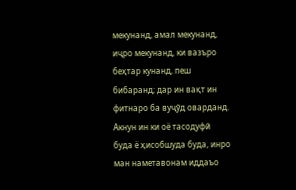мекунанд, амал мекунанд, иҷро мекунанд, ки вазъро беҳтар кунанд, пеш бибаранд; дар ин вақт ин фитнаро ба вуҷӯд оварданд. Акнун ин ки оё тасодуфӣ буда ё ҳисобшуда буда, инро ман наметавонам иддаъо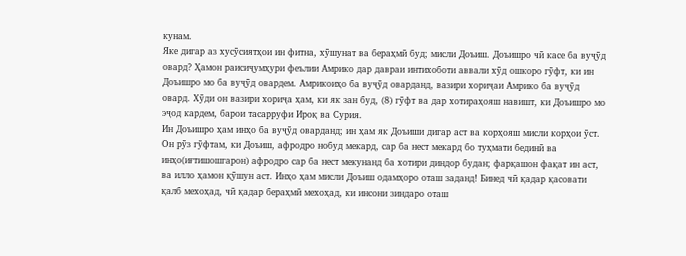кунам.
Яке дигар аз хусӯсиятҳои ин фитна, хӯшунат ва бераҳмӣ буд; мисли Доъиш. Доъишро чӣ касе ба вуҷӯд овард? Ҳамон раисиҷумҳури феълии Амрико дар давраи интихоботи аввали хӯд ошкоро гӯфт, ки ин Доъишро мо ба вуҷӯд овардем. Амрикоиҳо ба вуҷӯд оварданд, вазири хориҷаи Амрико ба вуҷӯд овард. Хӯди он вазири хориҷа ҳам, ки як зан буд, (8) гӯфт ва дар хотираҳояш навишт, ки Доъишро мо эҷод кардем, барои тасарруфи Ироқ ва Сурия.
Ин Доъишро ҳам инҳо ба вуҷӯд оварданд; ин ҳам як Доъиши дигар аст ва корҳояш мисли корҳои ӯст. Он рӯз гӯфтам, ки Доъиш, афродро нобуд мекард, сар ба нест мекард бо туҳмати бединӣ ва инҳо(иғтишошгарон) афродро сар ба нест мекунанд ба хотири диндор будан; фарқашон фақат ин аст, ва илло ҳамон қӯшун аст. Инҳо ҳам мисли Доъиш одамҳоро оташ заданд! Бинед чӣ қадар қасовати қалб мехоҳад, чӣ қадар бераҳмӣ мехоҳад, ки инсони зиндаро оташ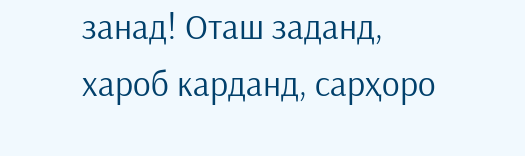занад! Оташ заданд, хароб карданд, сарҳоро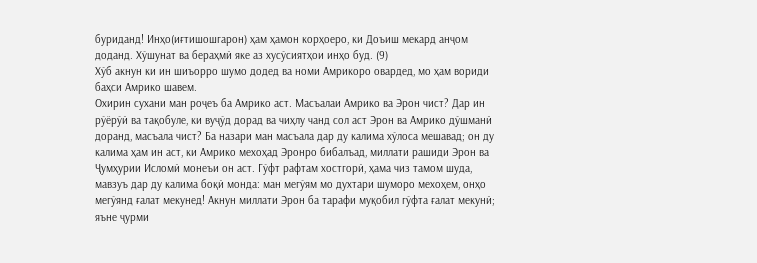буриданд! Инҳо(иғтишошгарон) ҳам ҳамон корҳоеро, ки Доъиш мекард анҷом доданд. Хӯшунат ва бераҳмӣ яке аз хусӯсиятҳои инҳо буд. (9)
Хӯб акнун ки ин шиъорро шумо додед ва номи Амрикоро овардед, мо ҳам вориди баҳси Амрико шавем.
Охирин сухани ман роҷеъ ба Амрико аст. Масъалаи Амрико ва Эрон чист? Дар ин рӯёрӯӣ ва тақобуле, ки вуҷӯд дорад ва чиҳлу чанд сол аст Эрон ва Амрико дӯшманӣ доранд, масъала чист? Ба назари ман масъала дар ду калима хӯлоса мешавад; он ду калима ҳам ин аст, ки Амрико мехоҳад Эронро бибалъад, миллати рашиди Эрон ва Ҷумҳурии Исломӣ монеъи он аст. Гӯфт рафтам хостгорӣ, ҳама чиз тамом шуда, мавзуъ дар ду калима боқӣ монда: ман мегӯям мо духтари шуморо мехоҳем, онҳо мегӯянд ғалат мекунед! Акнун миллати Эрон ба тарафи муқобил гӯфта ғалат мекунӣ; яъне ҷурми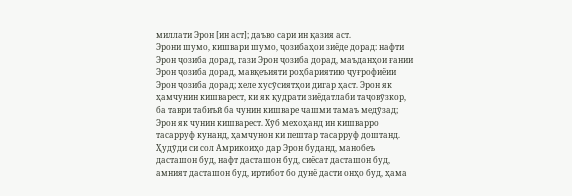миллати Эрон [ин аст]; даъво сари ин қазия аст.
Эрони шумо, кишвари шумо, ҷозибаҳои зиёде дорад: нафти Эрон ҷозиба дорад, гази Эрон ҷозиба дорад, маъданҳои ғании Эрон ҷозиба дорад, мавқеъияти роҳбариятию ҷуғрофиёии Эрон ҷозиба дорад; хеле хусӯсиятҳои дигар ҳаст. Эрон як ҳамчунин кишварест, ки як қудрати зиёдатлаби таҷовӯзкор, ба таври табиъӣ ба чунин кишваре чашми тамаъ медӯзад; Эрон як чунин кишварест. Хӯб мехоҳанд ин кишварро тасарруф кунанд, ҳамчунон ки пештар тасарруф доштанд. Ҳудӯди си сол Амрикоиҳо дар Эрон буданд, манобеъ дасташон буд, нафт дасташон буд, сиёсат дасташон буд, амният дасташон буд, иртибот бо дунё дасти онҳо буд, ҳама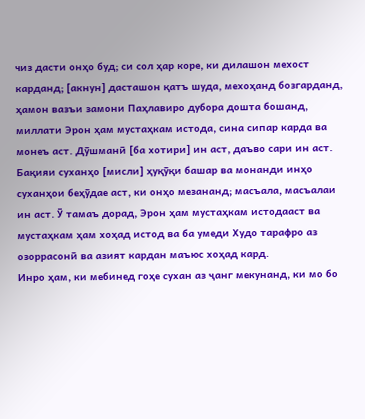чиз дасти онҳо буд; си сол ҳар коре, ки дилашон мехост карданд; [акнун] дасташон қатъ шуда, мехоҳанд бозгарданд, ҳамон вазъи замони Паҳлавиро дубора дошта бошанд, миллати Эрон ҳам мустаҳкам истода, сина сипар карда ва монеъ аст. Дӯшманӣ [ба хотири] ин аст, даъво сари ин аст. Бақияи суханҳо [мисли] ҳуқӯқи башар ва монанди инҳо суханҳои беҳӯдае аст, ки онҳо мезананд; масъала, масъалаи ин аст. Ӯ тамаъ дорад, Эрон ҳам мустаҳкам истодааст ва мустаҳкам ҳам хоҳад истод ва ба умеди Худо тарафро аз озоррасонӣ ва азият кардан маъюс хоҳад кард.
Инро ҳам, ки мебинед гоҳе сухан аз ҷанг мекунанд, ки мо бо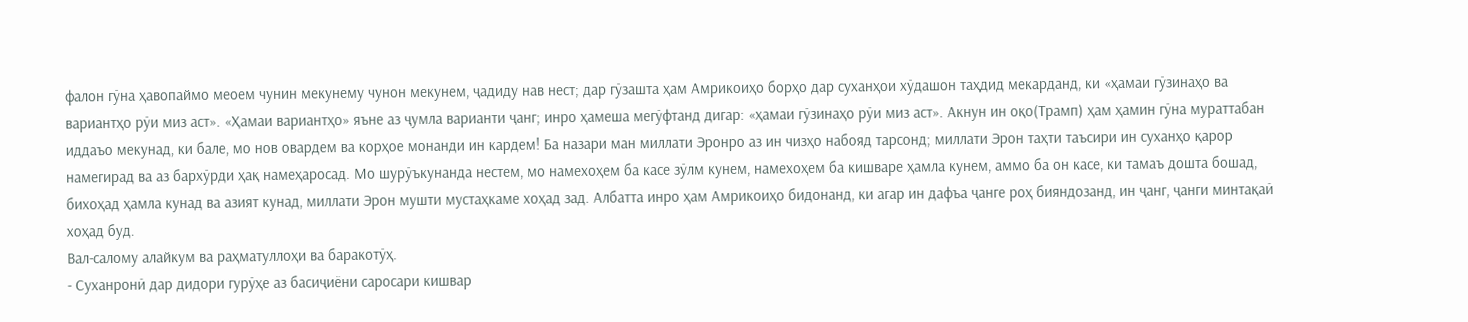фалон гӯна ҳавопаймо меоем чунин мекунему чунон мекунем, ҷадиду нав нест; дар гӯзашта ҳам Амрикоиҳо борҳо дар суханҳои хӯдашон таҳдид мекарданд, ки «ҳамаи гӯзинаҳо ва вариантҳо рӯи миз аст». «Ҳамаи вариантҳо» яъне аз ҷумла варианти ҷанг; инро ҳамеша мегӯфтанд дигар: «ҳамаи гӯзинаҳо рӯи миз аст». Акнун ин оқо(Трамп) ҳам ҳамин гӯна мураттабан иддаъо мекунад, ки бале, мо нов овардем ва корҳое монанди ин кардем! Ба назари ман миллати Эронро аз ин чизҳо набояд тарсонд; миллати Эрон таҳти таъсири ин суханҳо қарор намегирад ва аз бархӯрди ҳақ намеҳаросад. Мо шурӯъкунанда нестем, мо намехоҳем ба касе зӯлм кунем, намехоҳем ба кишваре ҳамла кунем, аммо ба он касе, ки тамаъ дошта бошад, бихоҳад ҳамла кунад ва азият кунад, миллати Эрон мушти мустаҳкаме хоҳад зад. Албатта инро ҳам Амрикоиҳо бидонанд, ки агар ин дафъа ҷанге роҳ бияндозанд, ин ҷанг, ҷанги минтақаӣ хоҳад буд.
Вал-салому алайкум ва раҳматуллоҳи ва баракотӯҳ.
- Суханронӣ дар дидори гурӯҳе аз басиҷиёни саросари кишвар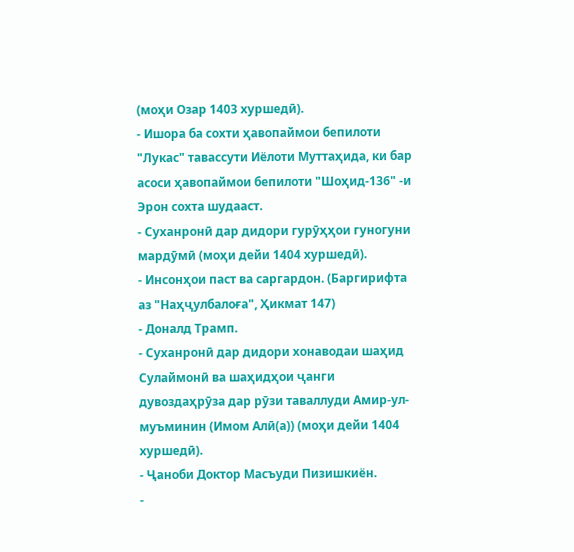(моҳи Озар 1403 хуршедӣ).
- Ишора ба сохти ҳавопаймои бепилоти "Лукас" тавассути Иёлоти Муттаҳида, ки бар асоси ҳавопаймои бепилоти "Шоҳид-136" -и Эрон сохта шудааст.
- Суханронӣ дар дидори гурӯҳҳои гуногуни мардӯмӣ (моҳи дейи 1404 хуршедӣ).
- Инсонҳои паст ва саргардон. (Баргирифта аз "Наҳҷулбалоға", Ҳикмат 147)
- Доналд Трамп.
- Суханронӣ дар дидори хонаводаи шаҳид Сулаймонӣ ва шаҳидҳои ҷанги дувоздаҳрӯза дар рӯзи таваллуди Амир-ул-муъминин (Имом Алӣ(а)) (моҳи дейи 1404 хуршедӣ).
- Ҷаноби Доктор Масъуди Пизишкиён.
-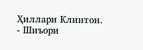Ҳиллари Клинтон.
- Шиъори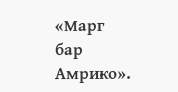«Марг бар Амрико».